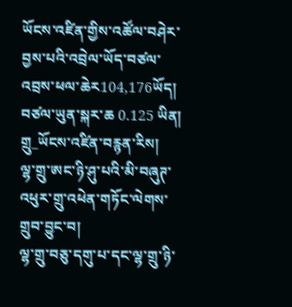ཡོངས་འཛིན་གྱིས་འཚོལ་བཤེར་བྱས་པའི་འབྲེལ་ཡོད་བཙལ་འབྲས་ཕལ་ཆེར104,176ཡོད།  བཙལ་ཡུན་སྐར་ཆ 0.125 ཡིན།
གྲུ_ཡོངས་འཛིན་བརྙན་རིས།
ལྷ་གྲུ་ཨང་ཉི་ཤུ་པའི་མི་བཞུཊ་འཕུར་གྲུ་འཕེན་གཏོང་ལེགས་གྲུབ་བྱུང་བ།
ལྷ་གྲུ་བཅུ་དགུ་པ་དང་ལྷ་གྲུ་ཉི་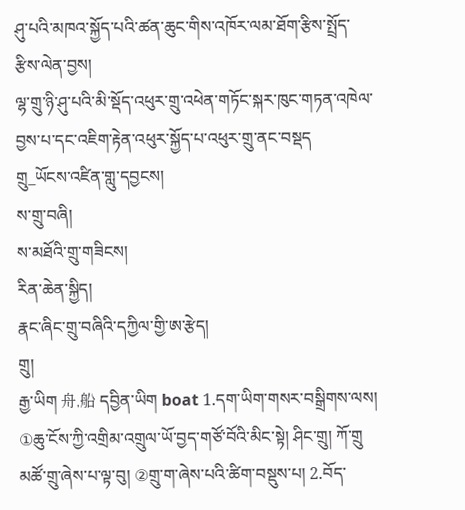ཤུ་པའི་མཁའ་སྐྱོད་པའི་ཚན་ཆུང་གིས་འཁོར་ལམ་ཐོག་རྩིས་སྤྲོད་རྩིས་ལེན་བྱས།
ལྷ་གྲུ་ཉི་ཤུ་པའི་མི་སྡོད་འཕུར་གྲུ་འཕེན་གཏོང་སྐར་ཁུང་གཏན་འཁེལ་བྱས་པ་དང་འཇིག་རྟེན་འཕུར་སྐྱོད་པ་འཕུར་གྲུ་ནང་བསྡད
གྲུ_ཡོངས་འཛིན་གླུ་དབྱངས།
ས་གྲུ་བཞི།
ས་མཐོའི་གྲུ་གཟིངས།
རིན་ཆེན་སྐྱིད།
རྣང་ཞིང་གྲུ་བཞིའི་དཀྱིལ་གྱི་ཨ་རྩེད།
གྲུ།
རྒྱ་ཡིག 舟,船 དབྱིན་ཡིག boat 1.དག་ཡིག་གསར་བསྒྲིགས་ལས། ①ཆུ་ངོས་ཀྱི་འགྲིམ་འགྲུལ་ཡོ་བྱད་གཙོ་བོའི་མིང་སྟེ། ཤིང་གྲུ། ཀོ་གྲུ མཚོ་གྲུ་ཞེས་པ་ལྟ་བུ། ②གྲུ་ག་ཞེས་པའི་ཚིག་བསྡུས་པ། 2.བོད་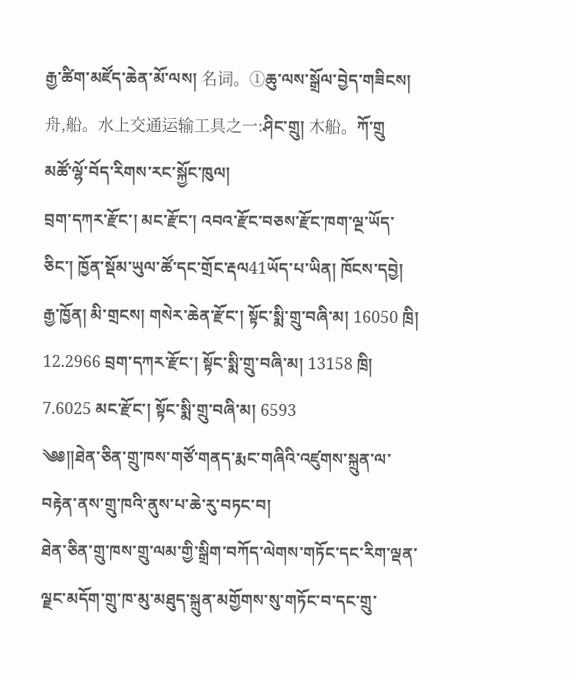རྒྱ་ཚིག་མཛོད་ཆེན་མོ་ལས། 名词。①ཆུ་ལས་སྒྲོལ་བྱེད་གཟིངས། 舟,船。水上交通运输工具之一:ཤིང་གྲུ། 木船。ཀོ་གྲུ
མཚོ་ལྷོ་བོད་རིགས་རང་སྐྱོང་ཁུལ།
བྲག་དཀར་རྫོང་། མང་རྫོང་། འབའ་རྫོང་བཅས་རྫོང་ཁག་ལྔ་ཡོད་ཅིང་། ཁྱོན་སྡོམ་ཡུལ་ཚོ་དང་གྲོང་རྡལ41ཡོད་པ་ཡིན། ཁོངས་དབྱེ། རྒྱ་ཁྱོན། མི་གྲངས། གསེར་ཆེན་རྫོང་། སྟོང་སྨི་གྲུ་བཞི་མ། 16050 ཁྲི། 12.2966 བྲག་དཀར་རྫོང་། སྟོང་སྨི་གྲུ་བཞི་མ། 13158 ཁྲི། 7.6025 མང་རྫོང་། སྟོང་སྨི་གྲུ་བཞི་མ། 6593
༄༅།།ཐེན་ཅིན་གྲུ་ཁས་གཙོ་གནད་རྨང་གཞིའི་འཛུགས་སྐྲུན་ལ་བརྟེན་ནས་གྲུ་ཁའི་ནུས་པ་ཆེ་རུ་བཏང་བ།
ཐེན་ཅིན་གྲུ་ཁས་གྲུ་ལམ་གྱི་སྒྲིག་བཀོད་ལེགས་གཏོང་དང་རིག་ལྡན་ལྗང་མདོག་གྲུ་ཁ་མུ་མཐུད་སྐྲུན་མགྱོགས་སུ་གཏོང་བ་དང་གྲུ་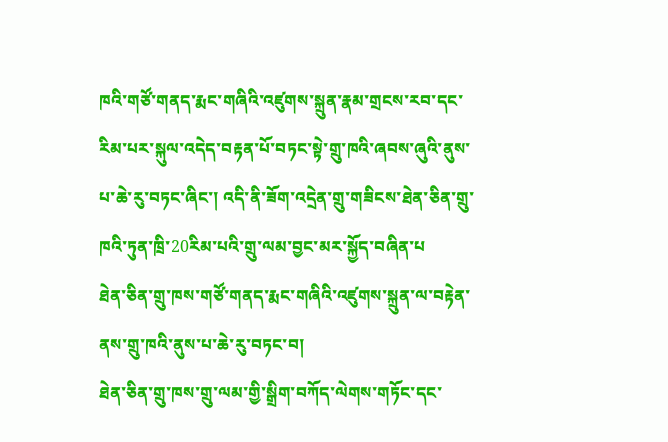ཁའི་གཙོ་གནད་རྨང་གཞིའི་འཛུགས་སྐྲུན་རྣམ་གྲངས་རབ་དང་རིམ་པར་སྐུལ་འདེད་བརྟན་པོ་བཏང་སྟེ་གྲུ་ཁའི་ཞབས་ཞུའི་ནུས་པ་ཆེ་རུ་བཏང་ཞིང་། འདི་ནི་ཟོག་འདྲེན་གྲུ་གཟིངས་ཐེན་ཅིན་གྲུ་ཁའི་ཏུན་ཁྲི་20རིམ་པའི་གྲུ་ལམ་བྱང་མར་སྐྱོད་བཞིན་པ
ཐེན་ཅིན་གྲུ་ཁས་གཙོ་གནད་རྨང་གཞིའི་འཛུགས་སྐྲུན་ལ་བརྟེན་ནས་གྲུ་ཁའི་ནུས་པ་ཆེ་རུ་བཏང་བ།
ཐེན་ཅིན་གྲུ་ཁས་གྲུ་ལམ་གྱི་སྒྲིག་བཀོད་ལེགས་གཏོང་དང་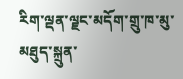རིག་ལྡན་ལྗང་མདོག་གྲུ་ཁ་མུ་མཐུད་སྐྲུན་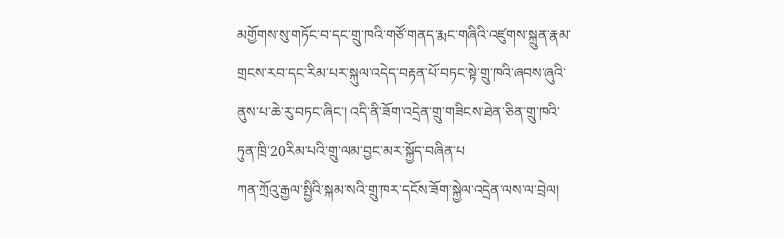མགྱོགས་སུ་གཏོང་བ་དང་གྲུ་ཁའི་གཙོ་གནད་རྨང་གཞིའི་འཛུགས་སྐྲུན་རྣམ་གྲངས་རབ་དང་རིམ་པར་སྐུལ་འདེད་བརྟན་པོ་བཏང་སྟེ་གྲུ་ཁའི་ཞབས་ཞུའི་ནུས་པ་ཆེ་རུ་བཏང་ཞིང་། འདི་ནི་ཟོག་འདྲེན་གྲུ་གཟིངས་ཐེན་ཅིན་གྲུ་ཁའི་ཏུན་ཁྲི་20རིམ་པའི་གྲུ་ལམ་བྱང་མར་སྐྱོད་བཞིན་པ
ཀན་ཀྲོའུ་རྒྱལ་སྤྱིའི་སྐམ་སའི་གྲུ་ཁར་དངོས་ཟོག་སྐྱེལ་འདྲེན་ལས་ལ་བྲེལ།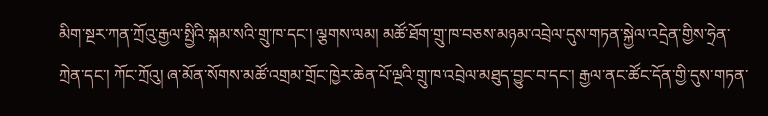མིག་སྔར་ཀན་ཀྲོའུ་རྒྱལ་སྤྱིའི་སྐམ་སའི་གྲུ་ཁ་དང་། ལྕགས་ལམ། མཚོ་ཐོག་གྲུ་ཁ་བཅས་མཉམ་འབྲེལ་དུས་གཏན་སྐྱེལ་འདྲེན་གྱིས་ཧྲེན་ཀྲེན་དང་། ཀོང་ཀྲོའུ། ཞ་མོན་སོགས་མཚོ་འགྲམ་གྲོང་ཁྱེར་ཆེན་པོ་ལྔའི་གྲུ་ཁ་འབྲེལ་མཐུད་བྱུང་བ་དང་། རྒྱལ་ནང་ཚོང་དོན་གྱི་དུས་གཏན་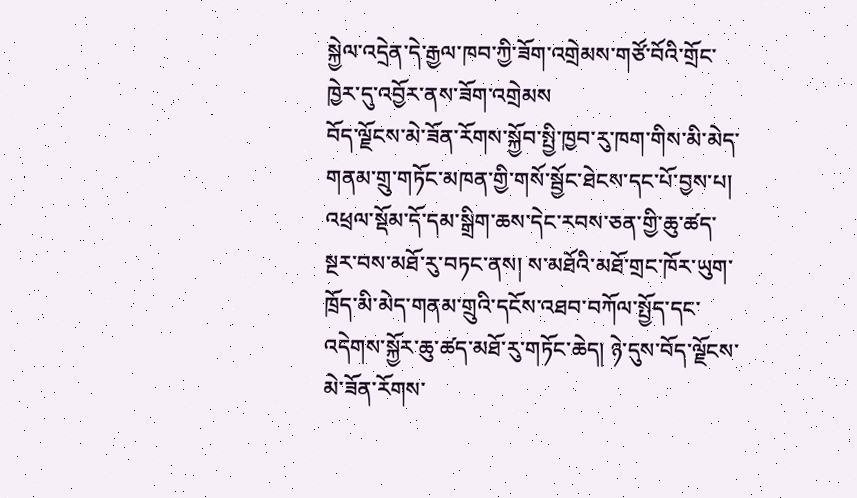སྐྱེལ་འདྲེན་དེ་རྒྱལ་ཁབ་ཀྱི་ཟོག་འགྲེམས་གཙོ་བོའི་གྲོང་ཁྱེར་དུ་འབྱོར་ནས་ཟོག་འགྲེམས
བོད་ལྗོངས་མེ་ཟོན་རོགས་སྐྱོབ་སྤྱི་ཁྱབ་རུ་ཁག་གིས་མི་མེད་གནམ་གྲུ་གཏོང་མཁན་གྱི་གསོ་སྦྱོང་ཐེངས་དང་པོ་བྱས་པ།
འཕྲལ་སྡོམ་དོ་དམ་སྒྲིག་ཆས་དེང་རབས་ཅན་གྱི་ཆུ་ཚད་སྔར་བས་མཐོ་རུ་བཏང་ནས། ས་མཐོའི་མཐོ་གྲང་ཁོར་ཡུག་ཁྲོད་མི་མེད་གནམ་གྲུའི་དངོས་འཐབ་བཀོལ་སྤྱོད་དང་འདེགས་སྐྱོར་ཆུ་ཚད་མཐོ་རུ་གཏོང་ཆེད། ཉེ་དུས་བོད་ལྗོངས་མེ་ཟོན་རོགས་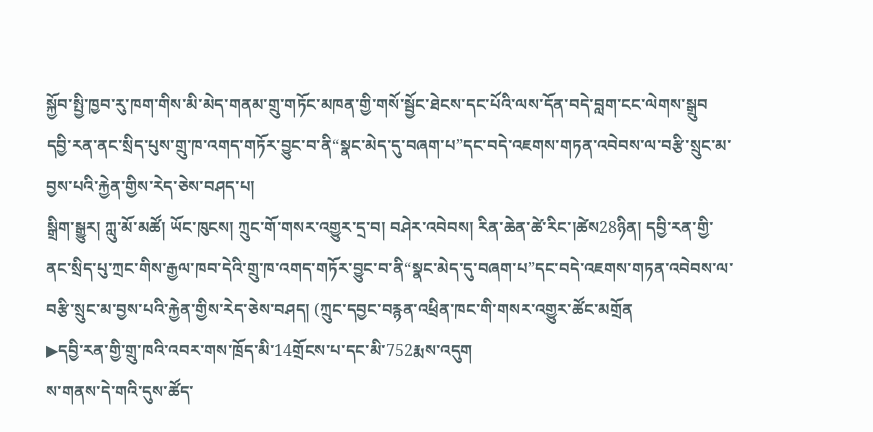སྐྱོབ་སྤྱི་ཁྱབ་རུ་ཁག་གིས་མི་མེད་གནམ་གྲུ་གཏོང་མཁན་གྱི་གསོ་སྦྱོང་ཐེངས་དང་པོའི་ལས་དོན་བདེ་བླག་ངང་ལེགས་སྒྲུབ
དབྱི་རན་ནང་སྲིད་པུས་གྲུ་ཁ་འགད་གཏོར་བྱུང་བ་ནི“སྣང་མེད་དུ་བཞག་པ”དང་བདེ་འཇགས་གཏན་འབེབས་ལ་བརྩི་སྲུང་མ་བྱས་པའི་རྐྱེན་གྱིས་རེད་ཅེས་བཤད་པ།
སྒྲིག་སྒྱུར། ཀླུ་མོ་མཚོ། ཡོང་ཁུངས། ཀྲུང་གོ་གསར་འགྱུར་དྲ་བ། བཤེར་འབེབས། རིན་ཆེན་ཚེ་རིང་།ཚེས28ཉིན། དབྱི་རན་གྱི་ནང་སྲིད་པུ་ཀྲང་གིས་རྒྱལ་ཁབ་དེའི་གྲུ་ཁ་འགད་གཏོར་བྱུང་བ་ནི“སྣང་མེད་དུ་བཞག་པ”དང་བདེ་འཇགས་གཏན་འབེབས་ལ་བརྩི་སྲུང་མ་བྱས་པའི་རྐྱེན་གྱིས་རེད་ཅེས་བཤད། (ཀྲུང་དབྱང་བརྙན་འཕྲིན་ཁང་གི་གསར་འགྱུར་ཚོང་མགྲོན
▶དབྱི་རན་གྱི་གྲུ་ཁའི་འབར་གས་ཁྲོད་མི་14གྲོངས་པ་དང་མི་752རྨས་འདུག
ས་གནས་དེ་གའི་དུས་ཚོད་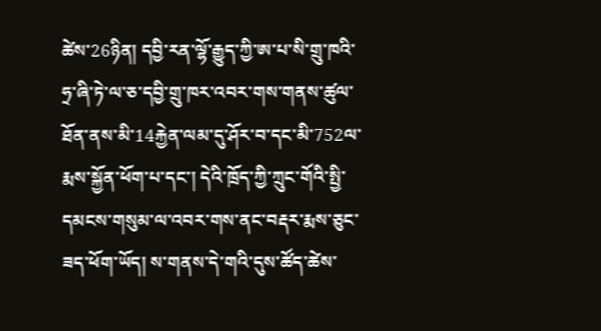ཚེས་26ཉིན། དབྱི་རན་ལྷོ་རྒྱུད་ཀྱི་ཨ་པ་སི་གྲུ་ཁའི་ཧྲ་ཞི་ཏེ་ལ་ཅ་དབྱི་གྲུ་ཁར་འབར་གས་གནས་ཚུལ་ཐོན་ནས་མི་14རྐྱེན་ལམ་དུ་ཤོར་བ་དང་མི་752ལ་རྨས་སྐྱོན་ཕོག་པ་དང་། དེའི་ཁྲོད་ཀྱི་ཀྲུང་གོའི་སྤྱི་དམངས་གསུམ་ལ་འབར་གས་ནང་བརྡར་རྨས་ཅུང་ཟད་ཕོག་ཡོད། ས་གནས་དེ་གའི་དུས་ཚོད་ཚེས་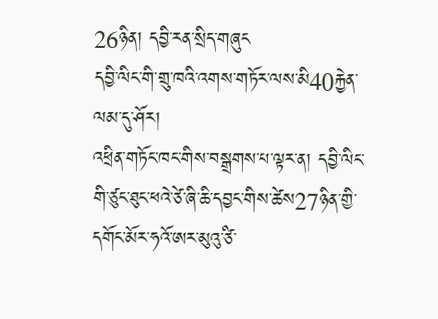26ཉིན། དབྱི་རན་སྲིད་གཞུང
དབྱི་ལིང་གི་གྲུ་ཁའི་འགས་གཏོར་ལས་མི40རྐྱེན་ལམ་དུ་ཤོར།
འཕྲིན་གཏོང་ཁང་གིས་བསྒྲགས་པ་ལྟར་ན། དབྱི་ལིང་གི་ཙུང་ཐུང་ཕའེ་ཙེ་ཞི་ཆི་དབྱང་གིས་ཚེས27ཉིན་གྱི་དགོང་མོར་ཧའོ་ཨར་མུའུ་ཙི་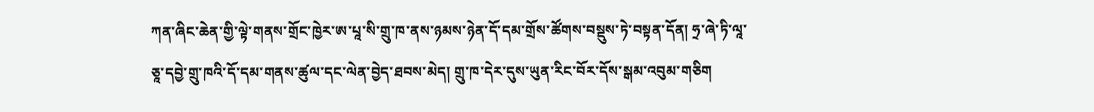ཀན་ཞིང་ཆེན་གྱི་ལྟེ་གནས་གྲོང་ཁྱེར་ཨ་པཱ་སི་གྲུ་ཁ་ནས་ཉམས་ཉེན་དོ་དམ་གྲོས་ཚོགས་བསྡུས་ཏེ་བསྟན་དོན། ཧྲ་ཞེ་ཏི་ལཱ་ཅཱ་དབྱེ་གྲུ་ཁའི་དོ་དམ་གནས་ཚུལ་དང་ལེན་བྱེད་ཐབས་མེད། གྲུ་ཁ་དེར་དུས་ཡུན་རིང་བོར་དོས་སྒམ་འབུམ་གཅིག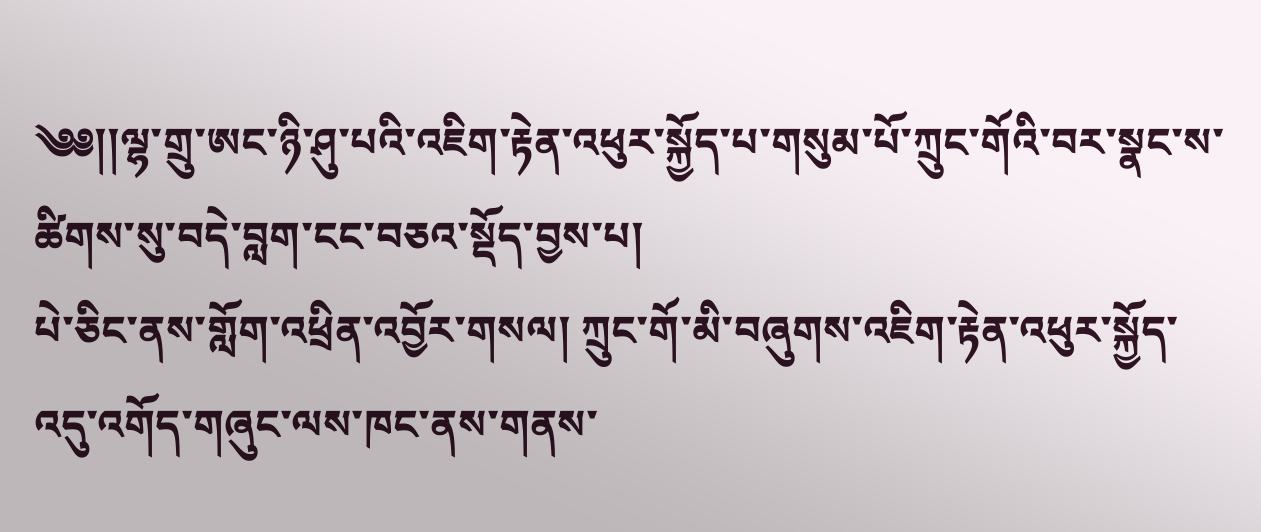༄༅།།ལྷ་གྲུ་ཨང་ཉི་ཤུ་པའི་འཇིག་རྟེན་འཕུར་སྐྱོད་པ་གསུམ་པོ་ཀྲུང་གོའི་བར་སྣང་ས་ཚིགས་སུ་བདེ་བླག་ངང་བཅའ་སྡོད་བྱས་པ།
པེ་ཅིང་ནས་གློག་འཕྲིན་འབྱོར་གསལ། ཀྲུང་གོ་མི་བཞུགས་འཇིག་རྟེན་འཕུར་སྐྱོད་འདུ་འགོད་གཞུང་ལས་ཁང་ནས་གནས་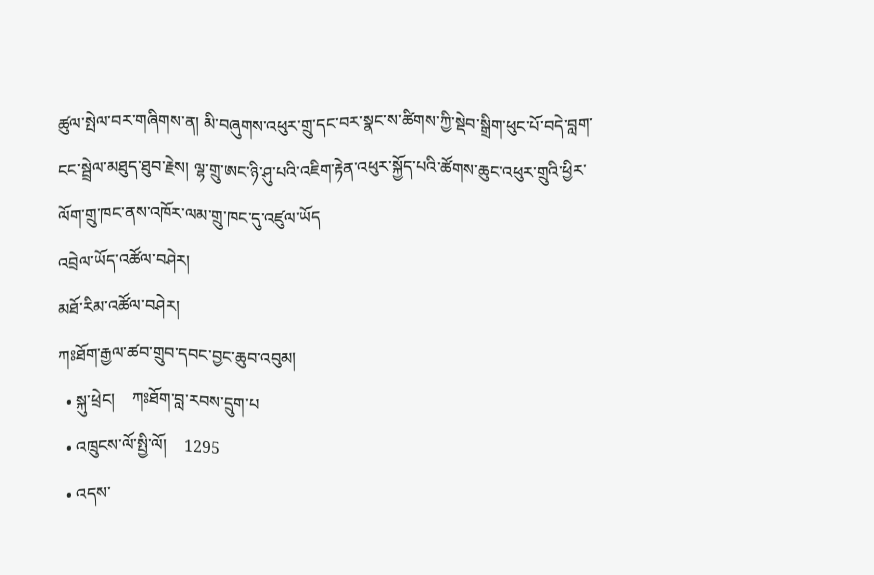ཚུལ་སྤེལ་བར་གཞིགས་ན། མི་བཞུགས་འཕུར་གྲུ་དང་བར་སྣང་ས་ཚིགས་ཀྱི་སྡེབ་སྒྲིག་ཕུང་པོ་བདེ་བླག་ངང་སྦྲེལ་མཐུད་ཐུབ་རྗེས། ལྷ་གྲུ་ཨང་ཉི་ཤུ་པའི་འཇིག་རྟེན་འཕུར་སྐྱོད་པའི་ཚོགས་ཆུང་འཕུར་གྲུའི་ཕྱིར་ལོག་གྲུ་ཁང་ནས་འཁོར་ལམ་གྲུ་ཁང་དུ་འཛུལ་ཡོད
འབྲེལ་ཡོད་འཚོལ་བཤེར།
མཐོ་རིམ་འཚོལ་བཤེར།
ཀཿཐོག་རྒྱལ་ཚབ་གྲུབ་དབང་བྱང་ཆུབ་འབུམ།
  • སྐུ་ཕྲེང།    ཀཿཐོག་བླ་རབས་དྲུག་པ
  • འཁྲུངས་ལོ་སྤྱི་ལོ།    1295
  • འདས་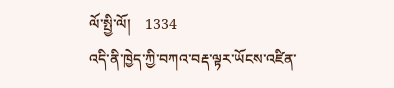ལོ་སྤྱི་ལོ།    1334
འདི་ནི་ཁྱེད་ཀྱི་བཀའ་བརྡ་ལྟར་ཡོངས་འཛིན་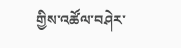གྱིས་འཚོལ་བཤེར་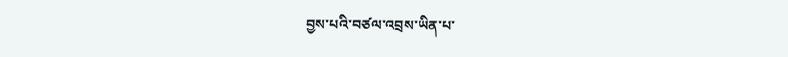བྱས་པའི་བཙལ་འབྲས་ཡིན་པ་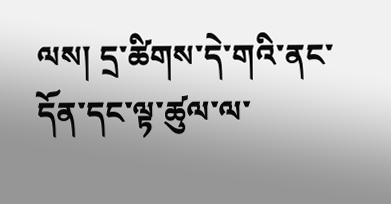ལས། དྲ་ཚིགས་དེ་གའི་ནང་དོན་དང་ལྟ་ཚུལ་ལ་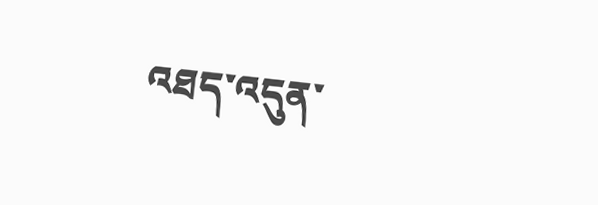འཐད་འདུན་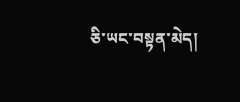ཅི་ཡང་བསྟན་མེད།